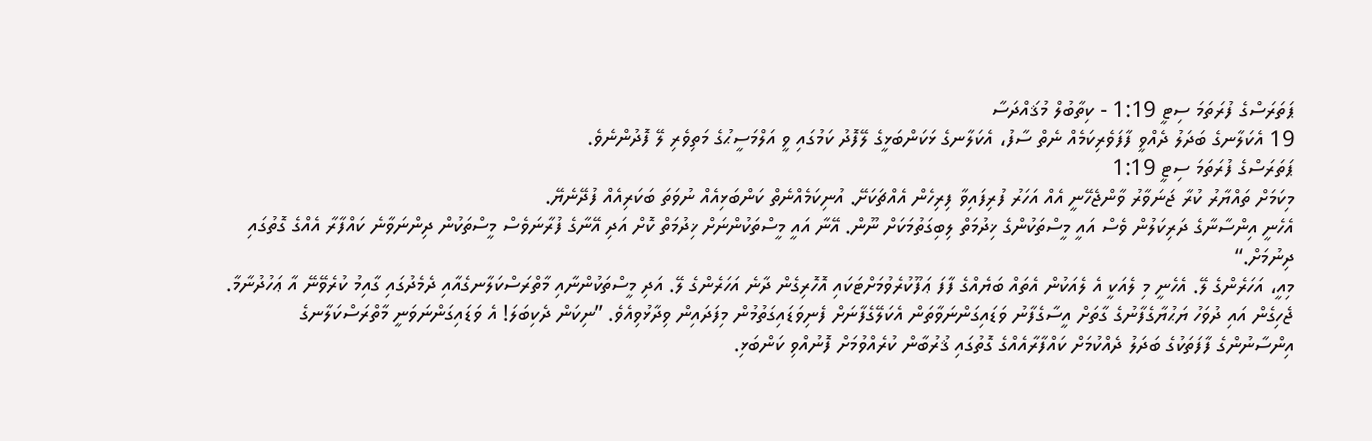ޕަތަރަސްގެ ފުރަތަމަ ސިޓީ 1:19 - ކިތާބުލް މުޤައްދަސާ
19 އެކަލާނގެ ބަދަލު ދެއްވީ ފާފަވެރިކަމެއް ނެތް ސާފު، އެކަލާނގެ ޅަކަންބަޅީގެ ލޭފޮދު ކަމުގައި ވީ އަލްމަސީޙުގެ މަތިވެރި ލޭ ފޮދުންނެވެ.
ޕަތަރަސްގެ ފުރަތަމަ ސިޓީ 1:19
މިކަމަށް ތައްޔާރު ކުރާ ޖަނަވާރު ވާންޖެހޭނީ އެއް އަހަރު ފުރިފައިވާ ފިރިހެން އެއްޗަކަށޭ. އުނިކަމެއްނެތް ކަންބަޅިއެއް ނުވަތަ ބަކަރިއެއް ފުދޭނެޔޭ.
އެހެނީ އިންސާނާގެ ދަރިކަލުން ވެސް އައީ މީސްތަކުންގެ ޚިދުމަތް ލިބިގަތުމަކަށް ނޫން. އޭނާ އައީ މީސްތަކުންނަށް ޚިދުމަތް ކޮށް އަދި އޭނާގެ ފުރާނަވެސް މީސްތަކުން ދިންނަވާނެ ކައްފާރާ އެއްގެ ގޮތުގައި ދިނުމަށް.“
މިއީ، އަހަރެންގެ ލޭ. އެހެނީ މި ލެއަކީ އެ ލެއަކުން އެތައް ބަޔެއްގެ ފާފަ ޢަފޫކުރެވުމަށްޓަކައި އޮހޮރިގެން ދާނެ އަހަރެންގެ ލޭ. އަދި މީސްތަކުންނާއި މާތްރަސްކަލާނގެއާއި ދެމެދުގައި ގާއިމު ކުރެވޭނޭ އާ ޢަހުދުނާމާ.
ޖެހިގެން އައި ދުވަހު ޔަޙުޔާގެފާނުގެ ގާތަށް އީސާގެފާނު ވަޑައިގަންނަވާތަން އެކަލޭގެފާނަށް ފެނިވަޑައިގަތުމުން މިފަދައިން ވިދާޅުވިއެވެ. ”ނިކަން ދެކިބަލަ! އެ ވަޑައިގަންނަވަނީ މާތްރަސްކަލާނގެ އިންސާނުންގެ ފާފަތަކުގެ ބަދަލު ދެއްކުމަށް ކައްފާރާއެއްގެ ގޮތުގައި ޤުރުބާން ކުރެއްވުމަށް ފޮނުއްވި ކަންބަޅި.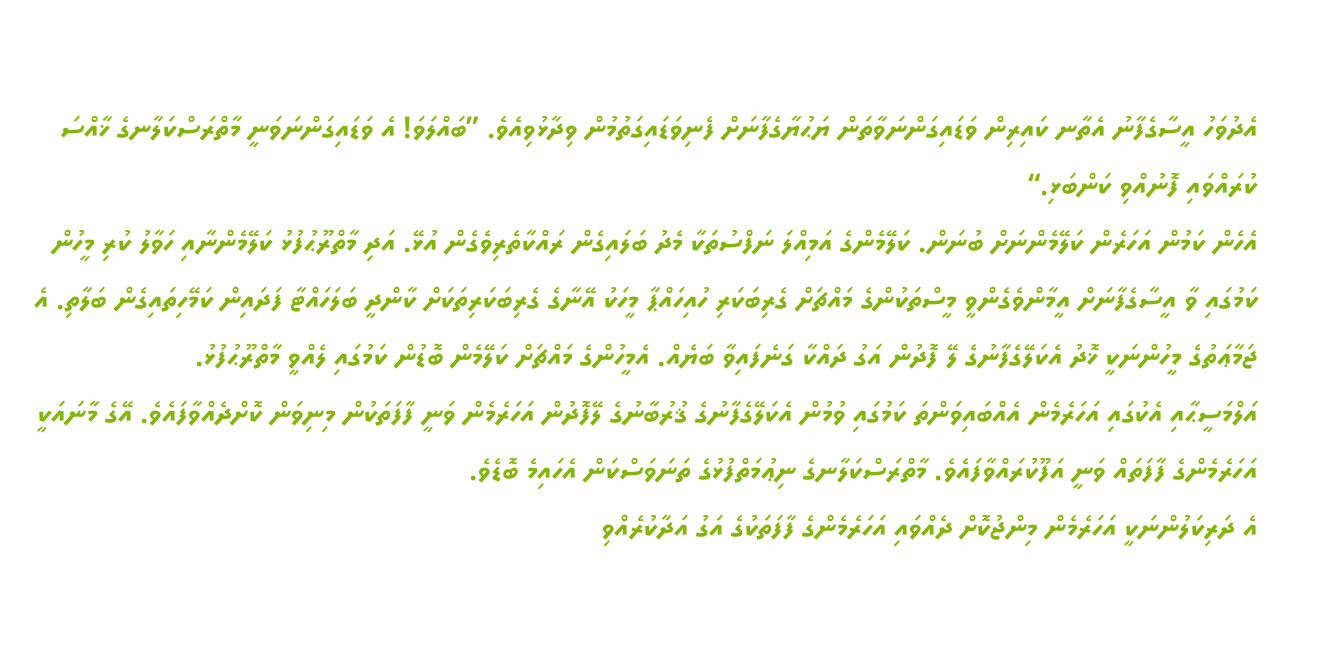އެދުވަހު އީސާގެފާނު އެތާނ ކައިރިން ވަޑައިގަންނަވާތަން ޔަޙުޔާގެފާނަށް ފެނިވަޑައިގަތުމުން ވިދާޅުވިއެވެ. ”ބައްލަވަ! އެ ވަޑައިގަންނަވަނީ މާތްރަސްކަލާނގެ ޚާއްސަ ކުރައްވައި ފޮނުއްވި ކަންބަޅި.“
އެހެން ކަމުން އަހަރެން ކަލޭމެންނަށް ބުނަން. ކަލޭމެންގެ އަމިއްލަ ނަފްސުތަކާ މެދު ބަލައިގެން ރައްކާތެރިވެގެން އުޅޭ. އަދި މާތްރޫޙުފުޅު ކަލޭމެންނާއި ހަވާލު ކުރި މީހުން ކަމުގައި ވާ އީސާގެފާނަށް އީމާންވެގެންވީ މީސްތަކުންގެ މައްޗަށް ގެރިބަކަރި ހުއިހައްޕާ މީހަކު އޭނާގެ ގެރިބަކަރިތަކަށް ކާންދީ ބަލަހައްޓާ ފަދައިން ކަމޭހިތައިގެން ބަލާތި. އެ ޖަމާޢަތުގެ މީހުންނަކީ ޚޮދު އެކަލޭގެފާނުގެ ލޭ ފޮދުން އަގު ދައްކާ ގަނެފައިވާ ބަޔެއް. އެމީހުންގެ މައްޗަށް ކަލޭމެން ބޮޑުން ކަމުގައި ލެއްވީ މާތްރޫޙުފުޅު.
އަލްމަސީޙާއި އެކުގައި އަހަރެމެން އެއްބައިވަންތަ ކަމުގައި ވުމުން އެކަލޭގެފާނުގެ ޤުރުބާނުގެ ލޭފޮދުން އަހަރެމެން ވަނީ ފާފަތަކުން މިނިވަން ކޮށްދެއްވާފައެވެ. އޭގެ މާނައަކީ އަހަރެމެންގެ ފާފަތައް ވަނީ އަފޫކުރައްވާފައެވެ. މާތްރަސްކަލާނގެ ނިޢުމަތްފުޅުގެ ތަނަވަސްކަން އެހައިމެ ބޮޑެވެ.
އެ ދަރިކަލުންނަކީ އަހަރެމެން މިންޖުކޮށް ދެއްވައި އަހަރެމެންގެ ފާފަތަކުގެ އަގު އަދާކުރެއްވި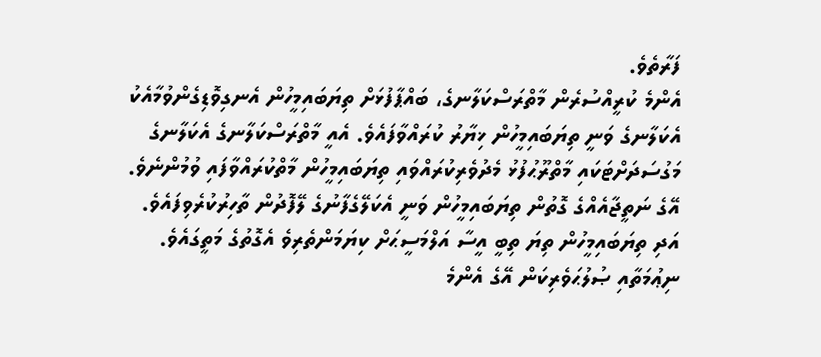ފަރާތެވެ.
އެންމެ ކުރީއްސުރެން މާތްރަސްކަލާނގެ، ބައްޕާފުޅަށް ތިޔަބައިމީހުން އެނގިވޮޑިގެންވުމާއެކު އެކަލާނގެ ވަނީ ތިޔަބައިމީހުން ޚިޔާރު ކުރައްވާފައެވެ. އެއީ މާތްރަސްކަލާނގެ އެކަލާނގެ މަގުސަދަށްޓަކައި މާތްރޫޙުފުޅު މެދުވެރިކުރައްވައި ތިޔަބައިމީހުން މާތްކުރައްވާފައި ވުމުންނެވެ. އޭގެ ނަތީޖާއެއްގެ ގޮތުން ތިޔަބައިމީހުން ވަނީ އެކަލޭގެފާނުގެ ލޭފޮދުން ތާހިރުކުރެވިފައެވެ. އަދި ތިޔަބައިމީހުން ތިޔަ ތިބީ އީސާ އަލްމަސީޙަށް ކިޔަމަންތެރިވެ އެގޮތުގެ މަތީގައެވެ. ނިޢުމަތާއި ޞުލުޙަވެރިކަން އޭގެ އެންމެ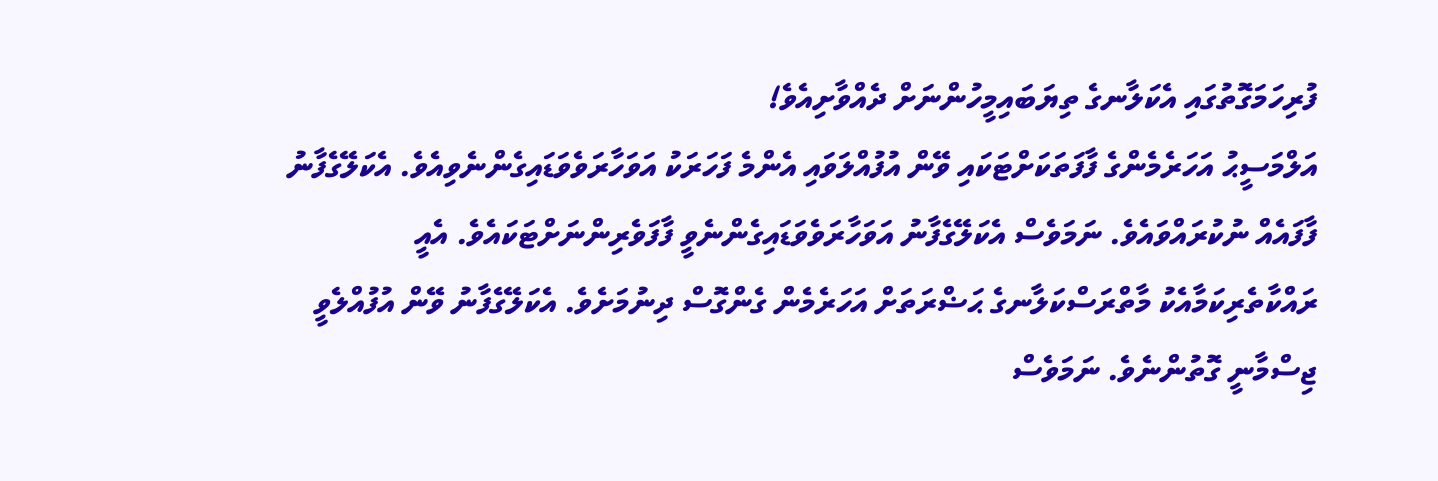ފުރިހަމަގޮތުގައި އެކަލާނގެ ތިޔަބައިމީހުންނަށް ދެއްވާށިއެވެ!
އަލްމަސީޙު އަހަރެމެންގެ ފާފަތަކަށްޓަކައި ވޭން އުފުއްލަވައި އެންމެ ފަހަރަކު އަވަހާރަވެވަޑައިގެންނެވިއެވެ. އެކަލޭގެފާނު ފާފައެއް ނުކުރައްވައެވެ. ނަމަވެސް އެކަލޭގެފާނު އަވަހާރަވެވަޑައިގެންނެވީ ފާފަވެރިންނަށްޓަކައެވެ. އެއީ ރައްކާތެރިކަމާއެކު މާތްރަސްކަލާނގެ ޙަޟްރަތަށް އަހަރެމެން ގެންގޮސް ދިނުމަށެވެ. އެކަލޭގެފާނު ވޭން އުފުއްލެވީ ޖިސްމާނީ ގޮތުންނެވެ. ނަމަވެސް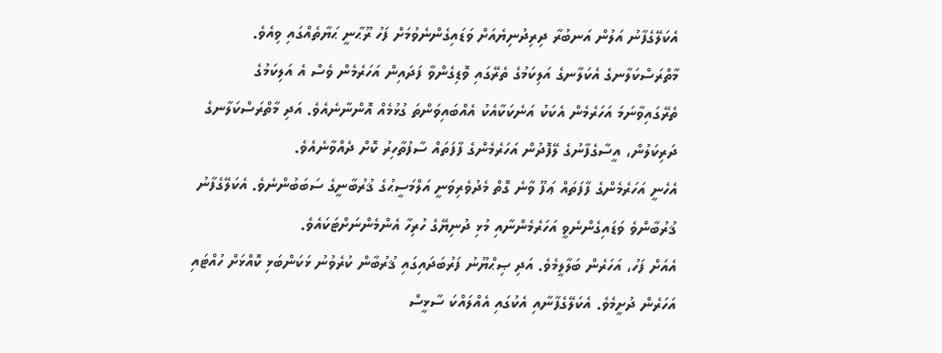އެކަލޭގެފާނު އަލުން އަނބުރާ ދިރިދުނިޔެއަށް ވަޑައިގެންނެވުމަށް ފަހު ރޫޙާނީ ޙަޔާތެއްގައި ވިއެވެ.
މާތްރަސްކަލާނގެ އެކަލާނގެ އަލިކަމުގެ ތެރޭގައި ވޮޑިގެންވާ ފަދައިން އަހަރެމެން ވެސް އެ އަލިކަމުގެ ތެރޭގައިވާނަމަ އަހަރެމެން އެކަކު އަނެކަކާއެކު އެއްބައިވަންތަ ގުޅުމެއް އޮންނާނެއެވެ. އަދި މާތްރަސްކަލާނގެ ދަރިކަލުން، އީސާގެފާނުގެ ލޭފޮދުން އަހަރެމެންގެ ފާފަތައް ސާފުތާހިރު ކޮށް ދެއްވާނެއެވެ.
އެހެނީ އަހަރެމެންގެ ފާފަތައް ޢަފޫ ވާނެ ގޮތް މެދުވެރިވަނީ އަލްމަސީޙުގެ ޤުރުބާނީގެ ސަބަބުންނެވެ. އެކަލޭގެފާނު ޤުރުބާންވެ ވަޑައިގެންނެވީ އަހަރެމެންނާއި މުޅި ދުނިޔޭގެ ހުރިހާ އެންމެންނަށްޓަކައެވެ.
އެއަށް ފަހު، އަހަރެން ބަލާލީމެވެ. އަދި ޞިޙްޔޫނު ފަރުބަދައިގައި ޤުރުބާން ކުރެވުނު ޅަކަންބަޅި ކޮއްޅަށް ހުއްޓައި އަހަރެން ދުށީމެވެ. އެކަލޭގެފާނާއި އެކުގައި އެއްލައްކަ ސާޅީސް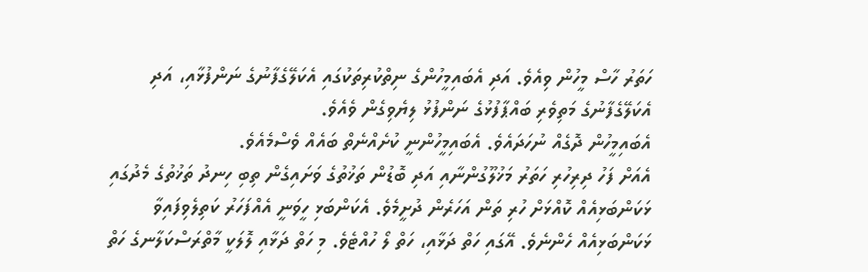ހަތަރު ހާސް މީހުން ވިއެވެ. އަދި އެބައިމީހުންގެ ނިތްކުރިތަކުގައި އެކަލޭގެފާނުގެ ނަންފުޅާއި، އަދި އެކަލޭގެފާނުގެ މަތިވެރި ބައްޕާފުޅުގެ ނަންފުޅު ލިޔެވިގެން ވެއެވެ.
އެބައިމީހުން ދޮގެއް ނުހަދައެވެ. އެބައިމީހުންނީ ކުށެއްނެތް ބައެއް ވެސްމެއެވެ.
އެއަށް ފަހު ދިރިހުރި ހަތަރު މަޚުލޫގުންނާއި އަދި ބޮޑުން ތަޚުތުގެ ވަށައިގެން ތިބި ހިނދު ތަޚުތުގެ މެދުގައި ޅަކަންބަޅިއެއް ކޮއްޅަށް ހުރި ތަން އަހަރެން ދުށީމެވެ. އެކަންބަޅި ހީވަނީ އެއްފަހަރު ކަތިލެވިފައިވާ ޅަކަންބަޅިއެއް ހެންނެވެ. އޭގައި ހަތް ދަޅާއި، ހަތް ލޯ ހުއްޓެވެ. މި ހަތް ދަޅާއި ލޮލަކީ މާތްރަސްކަލާނގެ ހަތް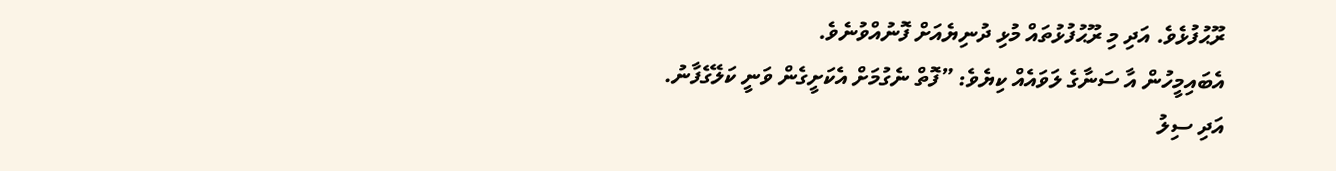ރޫޙުފުޅެވެ. އަދި މި ރޫޙުފުޅުތައް މުޅި ދުނިޔެއަށް ފޮނުއްވުނެވެ.
އެބައިމީހުން އާ ސަނާގެ ލަވައެއް ކިޔެވެ: ”ފޮތް ނެގުމަށް އެކަށީގެން ވަނީ ކަލޭގެފާނު. އަދި ސިލު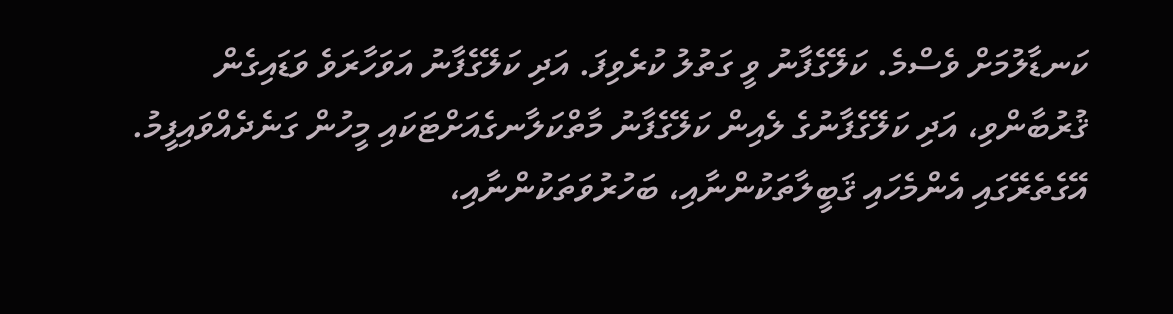ކަނޑާލުމަށް ވެސްމެ. ކަލޭގެފާނު ވީ ގަތުލު ކުރެވިފަ. އަދި ކަލޭގެފާނު އަވަހާރަވެ ވަޑައިގެން ޤުރުބާންވި، އަދި ކަލޭގެފާނުގެ ލެއިން ކަލޭގެފާނު މާތްކަލާނގެއަށްޓަކައި މީހުން ގަނެދެއްވައިފީމު. އޭގެތެރޭގައި އެންމެހައި ޤަބީލާތަކުންނާއި، ބަހުރުވަތަކުންނާއި،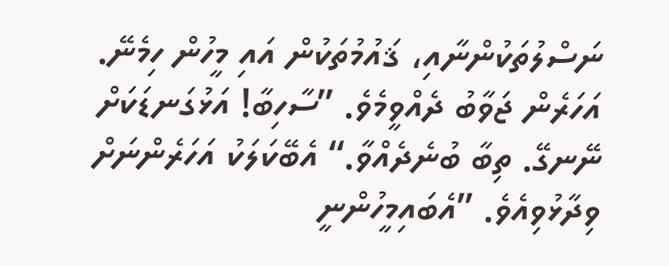ނަސްލުތަކުންނާއި، ޤައުމުތަކުން އައި މީހުން ހިމެނޭ.
އަހަރެން ޖަވާބު ދެއްވީމެވެ. ”ސާހިބާ! އަޅުގަނޑަކަށް ނޭނގޭ. ތިބާ ބުނެދެއްވާ.“ އެބޭކަލަކު އަހަރެންނަށް ވިދާޅުވިއެވެ. ”އެބައިމީހުންނީ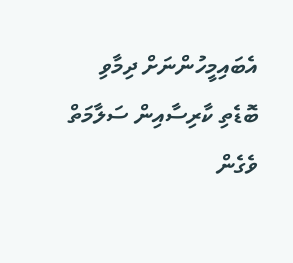އެބައިމީހުންނަށް ދިމާވި ބޮޑެތި ކާރިސާއިން ސަލާމަތް ވެގެން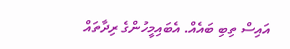އައިސް ތިބި ބައެއް. އެބައިމީހުންގެ ރިދާތައް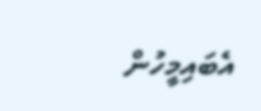އެބައިމީހުން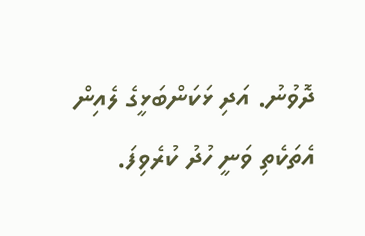ދޮވުނު. އަދި ޅަކަންބަޅީގެ ލެއިން އެތަކެތި ވަނީ ހުދު ކުރެވިފަ.